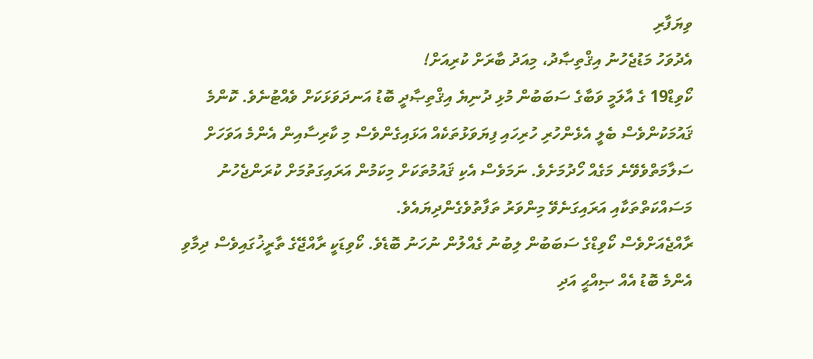ވިޔަފާރި
އެދުވަހު މަޑުޖެހުނު އިޤްތިޞާދު، މިއަދު ބާރަށް ކުރިއަށް!
ކޯވިޑް19 ގެ އާލަމީ ވަބާގެ ސަބަބުން މުޅި ދުނިޔެ އިޤްތިޞާދީ ބޮޑު އަނދަވަޅަކަށް ވެއްޓުނެވެ. ކޮންމެ ޤައުމަކުންވެސް ބެލީ އެޅެންހުރި ހުރިހައި ފިޔަވަޅުތަކެއް އަޅައިގެންވެސް މި ކާރިސާއިން އެންމެ އަވަހަށް ސަލާމަތްވެވޭނެ މަގެއް ހޯދުމަށެވެ. ނަމަވެސް އެކި ޤައުމުތަކަށް މިކަމުން އަރައިގަތުމަށް ކުރަންޖެހުނު މަސައްކަތްތަކާއި އަރައިގަނެވޭ މިންވަރު ތަފާތުވެގެންދިޔައެވެ.
ރާއްޖެއަށްވެސް ކޯވިޑްގެ ސަބަބުން ލިބުނު ގެއްލުން ނުހަނު ބޮޑެވެ. ކޯވިޑަކީ ރާއްޖޭގެ ތާރީޚުގައިވެސް ދިމާވި އެންމެ ބޮޑު އެއް ޞިއްޙީ އަދި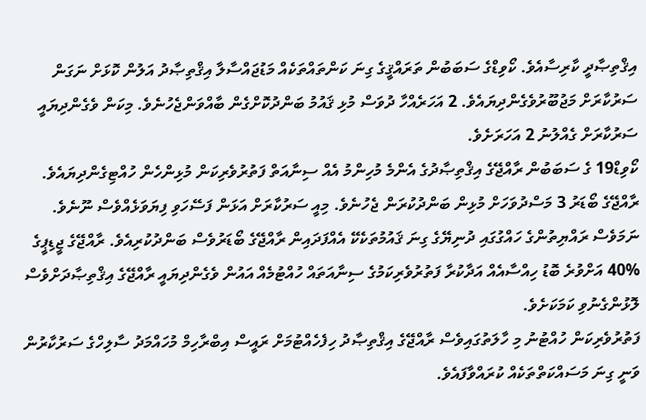އިޤްތިޞާދީ ކާރިސާއެވެ. ކޯވިޑްގެ ސަބަބުން ތަރައްޤީގެ ގިނަ ކަންތައްތަކެއް މަޑުޖައްސާލާ އިޤްތިޞާދު އަލުން ކޮޅަށް ނަގަން ސަރުކާރަށް މަޖުބޫރުވެގެންދިޔައެވެ. 2 އަހަރެއްހާ ދުވަސް މުޅި ޤައުމު ބަންދުކޮށްގެން ބާއްވަންޖެހުނެވެ. މިކަން ވެގެންދިޔައީ ސަރުކާރަށް ގެއްލުނު 2 އަހަރަށެވެ.
ކޯވިޑް19 ގެ ސަބަބުން ރާއްޖޭގެ އިޤްތިޞާދުގެ އެންމެ މުހިންމު އެއް ސިނާއަތް ފަތުރުވެރިކަން މުޅިންހެން ހުއްޓިގެންދިޔައެވެ. ރާއްޖޭގެ ބޯޑަރު 3 މަސްދުވަހަށް މުޅިން ބަންދުކުރަން ޖެހުނެވެ. މިއީ ސަރުކާރަށް އަޅަން ފަސޭހަވި ފިޔަވަޅެއްވެސް ނޫނެވެ. ނަމަވެސް ރައްޔިތުންގެ ހައްގުގައި ދުނިޔޭގެ ގިނަ ޤައުމުތަކެކޭ އެއްފަދައިން ރާއްޖޭގެ ބޯޑަރުވެސް ބަންދުކުރިއެވެ. ރާއްޖޭގެ ޖީޑިޕީގެ %40 އަށްވުރެ ބޮޑު ހިއްސާއެއް އަދާކުރާ ފަތުރުވެރިކަމުގެ ސިނާއަތައް ހުއްޓުމެއް އައުން ވެގެންދިޔައީ ރާއްޖޭގެ އިޤްތިޞާދަށްވެސް ލޮޅުންގެނުވި ކަމަކަށެވެ.
ފަތުރުވެރިކަން ހުއްޓުނު މި ހާލަތުގައިވެސް ރާއްޖޭގެ އިޤްތިޞާދު ހިފެހެއްޓުމަށް ރައީސް އިބްރާހިމް މުހައްމަދު ސާލިހްގެ ސަރުކާރުން ވަނީ ގިނަ މަސައްކަތްތަކެއް ކުރައްވާފައެވެ.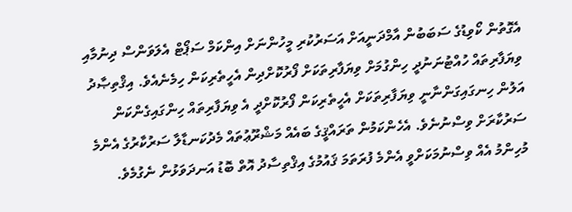އެގޮތުން ކޯވިޑުގެ ސަބަބުން އާމްދަނީއަށް އަސަރުކުރި މީހުންނަށް އިންކަމް ސަޕޯޓް އެލަވަންސް ދިނުމާއި ވިޔަފާރިތައް ހުއްޓުނަނުދީ ހިންގުމަށް ވިޔަފާރިތަކަށް ފޯރުކޮށްދިން އެހީތެރިކަން ހިމެނެއެވެ. އިޤްތިޞާދު އަލުން ހިނގައިގަންނާނީ ވިޔަފާރިތަކަށް އެހީތެރިކަން ފޯރުކޮށްދީ އެ ވިޔަފާރިތައް ހިންގައިގެންކަން ސަރުކާރަށް ވިސްނުނެވެ. އެހެންކަމުން ތަރައްޤީގެ ބައެއް މަޝްރޫޢުތައް މެދުކަނޑާލާ ސަރުކާރުގެ އެންމެ މުހިންމު އެއް ވިސްނުމަކަށްވީ އެންމެ ފުރަތަމަ ޤައުމުގެ އިޤްތިސާދު އޮތް ބޮޑު އަނދަވަޅުން ނެގުމެވެ.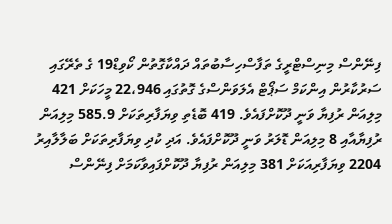ފިނޭންސް މިނިސްޓްރީގެ ތަފާސްހިސާބުތައް ދައްކާގޮތުން ކޯވިޑް19 ގެ ތެރޭގައި ސަރުކާރުން އިންކަމް ސަޕޯޓް އެލަވަންސްގެ ގޮތުގައި 22،946 މީހަކަށް 421 މިލިއަން ރުފިޔާ ވަނީ ދޫކޮށްފައެވެ. 419 ބޮޑެތި ވިޔަފާރިތަކަށް 585.9 މިލިއަން ރުފިޔާއާއި 8 މިލިއަން ޑޮލަރު ވަނީ ދޫކޮށްފައެވެ. އަދި ކުދި ވިޔަފާރިތަކަށް ބަލާލާއިރު 2204 ވިޔަފާރިއަކަށް 381 މިލިއަން ރުފިޔާ ދޫކޮށްފައިވާކަމަށް ފިނޭންސް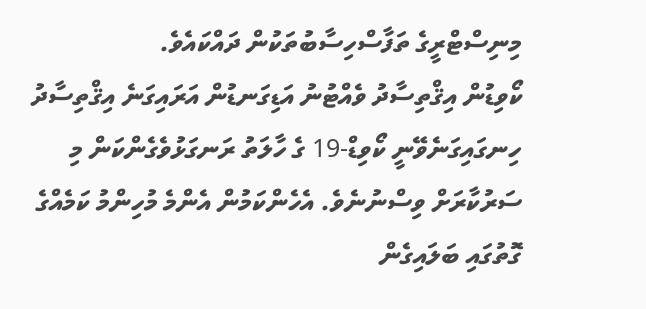މިނިސްޓްރީގެ ތަފާސްހިސާބުތަކުން ދައްކައެވެ.
ކޯވިޑުން އިޤްތިސާދު ވެއްޓުނު އަޑިގަނޑުން އަރައިގަނެ އިޤްތިސާދު ހިނގައިގަނެވޭނީ ކޯވިޑް-19 ގެ ހާލަތު ރަނގަޅުވެގެންކަން މި ސަރުކާރަށް ވިސްނުނެވެ. އެހެންކަމުން އެންމެ މުހިންމު ކަމެއްގެ ގޮތުގައި ބަލައިގެން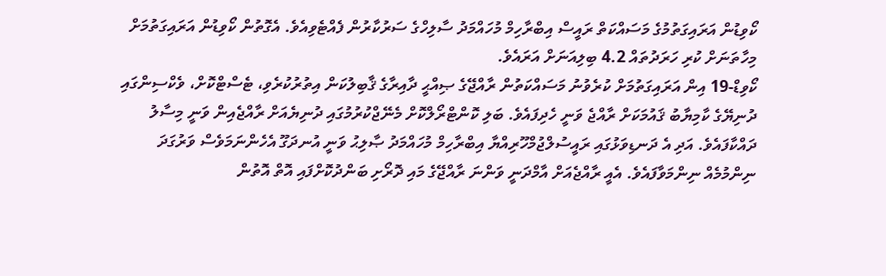ކޯވިޑުން އަރައިގަތުމުގެ މަސައްކަތް ރައީސް އިބްރާހިމް މުހައްމަދު ސާލިހްގެ ސަރުކާރުން ފެއްޓެވިއެވެ. އެގޮތުން ކޯވިޑުން އަރައިގަތުމަށް މިހާތަނަށް ކުރި ހަރަދުތައް 4.2 ބިލިއަނަށް އަރައެވެ.
ކޯވިޑް-19 އިން އަރައިގަތުމަށް ކުރެވުނު މަސައްކަތުން ރާއްޖޭގެ ޞިއްޙީ ދާއިރާގެ ޤާބިލުކަން އިތުރުކުރެވި، ޓެސްޓްކޮށް، ވެކްސިންގައި ދުނިޔޭގެ ކާމިޔާބު ޤައުމަކަށް ރާއްޖެ ވަނީ ހެދިފައެވެ. ބަލި ކޮންޓްރޯލްކޮށް މެނޭޖްކުރުމުގައި ދުނިޔެއަށް ރާއްޖެއިން ވަނީ މިސާލު ދައްކާފައެވެ. އަދި އެ ދަނޑިވަޅުގައި ރައީސުލްޖުމްހޫރިއްޔާ އިބްރާހިމް މުހައްމަދު ޞާލިޙު ވަނީ އުނދަގޫ އެހެންނަމަވެސް ވަރުގަދަ ނިންމުމެއް ނިންމަވާފައެވެ. އެއީ ރާއްޖެއަށް އާމްދަނީ ވަންނަ ރާއްޖޭގެ މައި ދޮރޯށި ބަންދުކޮށްފައި އޮތް އޮތުން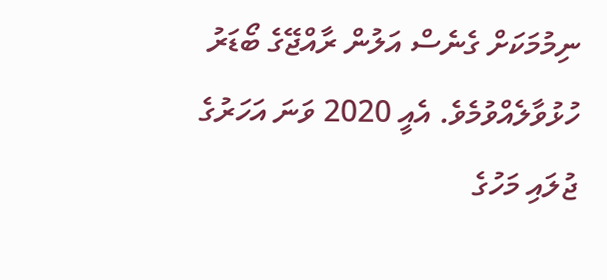ނިމުމަކަށް ގެނެސް އަލުން ރާއްޖޭގެ ބޯޑަރު ހުޅުވާލެއްވުމެވެ. އެއީ 2020 ވަނަ އަހަރުގެ ޖުލައި މަހުގެ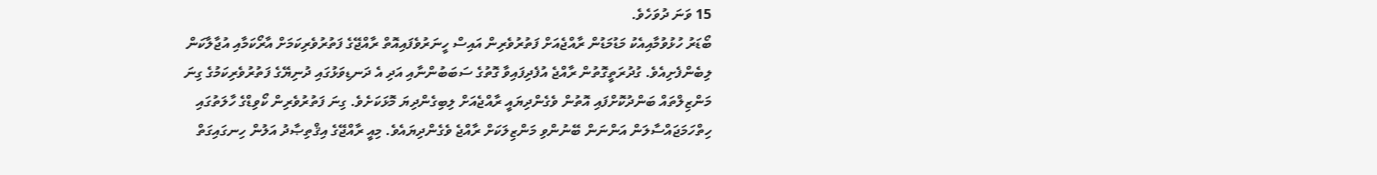15 ވަނަ ދުވަހެވެ.
ބޯޑަރު ހުޅުވުމާއިއެކު މަޑުމަޑުން ރާއްޖެއަށް ފަތުރުވެރިން އައިސް ހީނަރުވެފައިއޮތް ރާއްޖޭގެ ފަތުރުވެރިކަމަށް އާރޯކަމާއި އުޖާލާކަން ލިބެންފެށިއެވެ. ގުދުރަތީގޮތުން ރާއްޖެ އުފެދިފައިވާ ގޮތުގެ ސަބަބުންނާއި އަދި އެ ދަނޑިވަޅުގައި ދުނިޔޭގެ ފަތުރުވެރިކަމުގެ ގިނަ މަންޒިލްތައް ބަންދުކޮށްފައި އޮތުން ވެގެންދިޔައީ ރާއްޖެއަށް ލިބިގެންދިޔަ މޮޅަކަށެވެ. ގިނަ ފަތުރުވެރިން ކޯވިޑްގެ ހާލަތުގައި ހިތްހަމަޖައްސާލަން އަންނަން ބޭނުންވި މަންޒިލަކަށް ރާއްޖެ ވެގެންދިޔައެވެ. މިއީ ރާއްޖޭގެ އިޤްތިޞާދު އަލުން ހިނގައިގަތް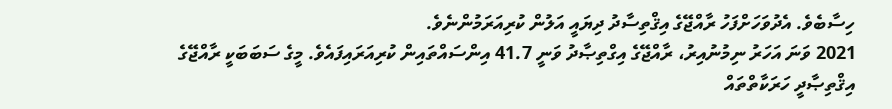ހިސާބެވެ. އެދުވަހަށްފަހު ރާއްޖޭގެ އިޤްތިސާދު ދިޔައީ އަލުން ކުރިއަރަމުންނެވެ.
2021 ވަނަ އަހަރު ނިމުނުއިރު، ރާއްޖޭގެ އިގްތިޞާދު ވަނީ 41.7 އިންސައްތައިން ކުރިއަރައިފައެވެ. މީގެ ސަބަބަކީ ރާއްޖޭގެ އިޤްތިޞާދީ ހަރަކާތްތައް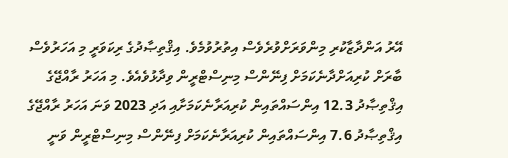އޭރު އަންދާޒާކުރި މިންވަރަށްވުރެވެސް އިތުރުވުމެވެ. އިޤްތިޞާދުގެ ރިކަވަރީ މި އަހަރުވެސް ބާރަށް ކުރިއަށްދާނެކަމަށް ފިނޭންސް މިނިސްޓްރީން ވިދާޅުވެއެވެ. މި އަހަރު ރާއްޖޭގެ އިޤްތިޞާދު 12.3 އިންސައްތައިން ކުރިއަރާނެކަމަށާއި އަދި 2023 ވަނަ އަހަރު ރާއްޖޭގެ އިޤްތިޞާދު 7.6 އިންސައްތައިން ކުރިއަރާނެކަމަށް ފިނޭންސް މިނިސްޓްރީން ވަނީ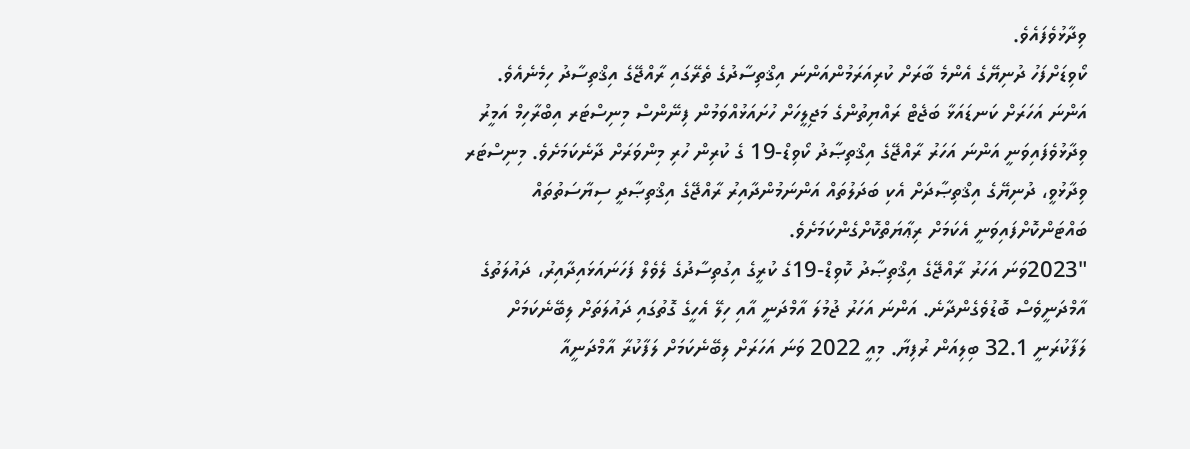ވިދާޅުވެފައެވެ.
ކޯވިޑަށްފަހު ދުނިޔޭގެ އެންމެ ބާރަށް ކުރިއަރަމުންއަންނަ އިޤްތިސާދުގެ ތެރޭގައި ރާއްޖޭގެ އިޤްތިސާދު ހިމެނެއެވެ. އަންނަ އަހަރަށް ކަނޑައަޅާ ބަޖެޓް ރައްޔިތުންގެ މަޖިލީހަށް ހުށައަޅުއްވަމުން ފިނޭންސް މިނިސްޓަރ އިބްރާހިމް އަމީރު ވިދާޅުވެފައިވަނީ އަންނަ އަހަރު ރާއްޖޭގެ އިޤްތިޞާދު ކޯވިޑް-19 ގެ ކުރިން ހުރި މިންވަރަށް ދާނެކަމަށެވެ. މިނިސްޓަރ ވިދާޅުވީ، ދުނިޔޭގެ އިޤްތިޞާދަށް އެކި ބަދަލުތައް އަންނަމުންދާއިރު ރާއްޖޭގެ އިޤްތިޞާދީ ސިޔާސަތުތައް ބައްޓަންކޮށްފައިވަނީ އެކަމަށް ރިޢާޔަތްކޮށްގެންކަމަށެވެ.
"2023ވަނަ އަހަރު ރާއްޖޭގެ އިޤްތިޞާދު ކޮވިޑް-19ގެ ކުރީގެ އިގުތިސާދުގެ ލެވެލް ފަހަނައަޅައިދާއިރު، ދައުލަތުގެ އާމްދަނީވެސް ބޮޑުވެގެންދާނެ. އަންނަ އަހަރު ޖުމުލަ އާމްދަނީ އާއި ހިލޭ އެހީގެ ގޮތުގައި ދައުލަތަށް ލިބޭނެކަމަށް ލަފާކުރަނީ 32.1 ބިލިއަން ރުފިޔާ. މިއީ 2022 ވަނަ އަހަރަށް ލިބޭނެކަމަށް ލަފާކުރާ އާމްދަނީއާ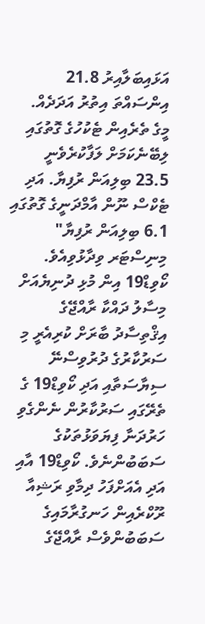އަޅައިބަލާއިރު 21.8 އިންސައްތަ އިތުރު އަދަދެއް. މީގެ ތެރެއިން ޓެކުހުގެ ގޮތުގައި ލިބޭނެކަމަށް ލަފާކުރެވެނީ 23.5 ބިލިއަން ރުފިޔާ. އަދި ޓެކްސް ނޫން އާމްދަނީގެ ގޮތުގައި 6.1 ބިލިއަން ރުފިޔާ" މިނިސްޓަރ ވިދާޅުވިއެވެ.
ކޯވިޑް19 އިން މުޅި ދުނިޔެއަށް މިސާލު ދައްކާ ރާއްޖޭގެ އިޤްތިސާދު ބާރަށް ކުރިއެރީ މި ސަރުކާރުގެ ދުރުވިސްނޭ ސިޔާސަތާއި އަދި ކޯވިޑް19 ގެ ތެރޭގައި ސަރުކާރުން ނެންގެވި ހަރުދަނާ ފިޔަވަޅުތަކުގެ ސަބަބުންނެވެ. ކޯވިޑް19 އާއި އަދި އެއަށްފަހު ދިމާވި ރަޝިއާ ރޫކްރެއިން ހަނގުރާމައިގެ ސަބަބުންވެސް ރާއްޖޭގެ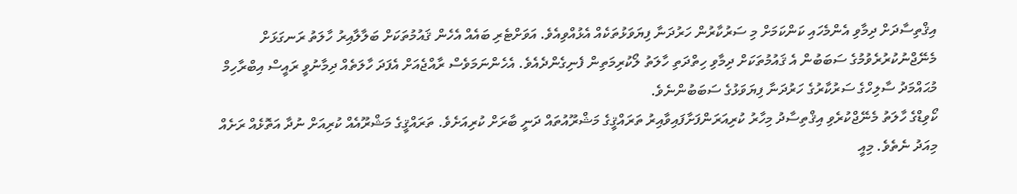އިޤްތިސާދަށް ދިމާވި އެންމެހައި ކަންކަމަށް މި ސަރުކާރުން ހަރުދަނާ ފިޔަވަޅުތަކެއް އެޅުއްވިއެވެ. އަވަށްޓެރި ބައެއް އެހެން ޤައުމުތަކަށް ބަލާލާއިރު ހާލަތު ރަނގަޅަށް މެނޭޖްނުކުރުރެވުމުގެ ސަބަބުން އެ ޤައުމުތަކަށް ދިމާވި ހިތްދަތި ހާލަތު ލޯކުރިމަތިން ފެނިގެންދެއެވެ. އެހެންނަމަވެސް ރާއްޖެއަށް އެފަދަ ހާލަތެއް ދިމާނުވީ ރައީސް އިބްރާހިމް މުޙައްމަދު ސާލިހްގެ ސަރުކާރުގެ ހަރުދަނާ ފިޔަވަޅުގެ ސަބަބުންނެވެ.
ކޯވިޑްގެ ހާލަތު މެނޭޖްކުރެވި އިޤްތިސާދު މިހާރު ކުރިއަރަންފަށާފައިވާއިރު ތަރައްޤީގެ މަޝްރޫއުތައް ދަނީ ބާރަށް ކުރިއަށެވެ. ތަރައްޤީގެ މަޝްރޫއެއް ކުރިއަށް ނުދާ އަތޮޅެއް ރަށެއް މިއަދު ނެތެވެ. މިއީ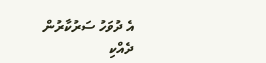އެ ދުވަހު ސަރުކާރުން ދެއްކި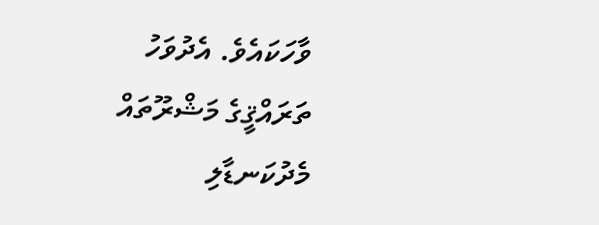ވާހަކައެވެ. އެދުވަހު ތަރައްޤީގެ މަޝްރޫތައް މެދުކަނޑާލި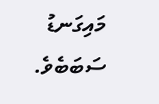މައިގަނޑު ސަބަބެވެ.